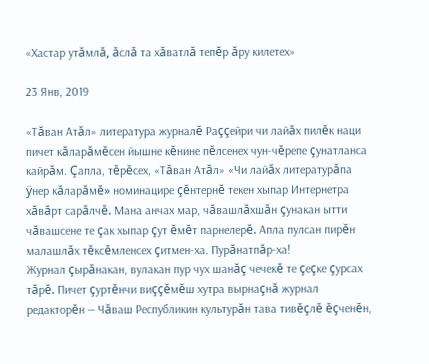«Хастар утăмлă, ăслă та хăватлă тепĕр ăру килетех»

23 Янв, 2019

«Тăван Атăл» литература журналĕ Раççейри чи лайăх пилĕк наци пичет кăларăмĕсен йышне кĕнине пĕлсенех чун-чĕрепе çунатланса кайрăм. Çапла, тĕрĕсех, «Тăван Атăл» «Чи лайăх литературăпа ÿнер кăларăмĕ» номинацире çĕнтернĕ текен хыпар Интернетра хăвăрт сарăлчĕ. Мана анчах мар, чăвашлăхшăн çунакан ытти чăвашсене те çак хыпар çут ĕмĕт парнелерĕ. Апла пулсан пирĕн малашлăх тĕксĕмленсех çитмен-ха. Пурăнатпăр-ха!
Журнал çырăнакан, вулакан пур чух шанăç чечекĕ те çеçке çурсах тăрĕ. Пичет çуртĕнчи виççĕмĕш хутра вырнаçнă журнал редакторĕн — Чăваш Республикин культурăн тава тивĕçлĕ ĕçченĕн,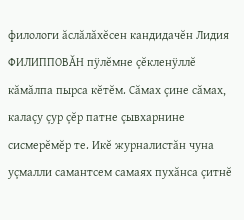филологи ăслăлăхĕсен кандидачĕн Лидия ФИЛИППОВĂН пÿлĕмне çĕкленÿллĕ кăмăлпа пырса кĕтĕм. Сăмах çине сăмах, калаçу çур çĕр патне çывхарнине сисмерĕмĕр те. Икĕ журналистăн чуна уçмалли самантсем самаях пухăнса çитнĕ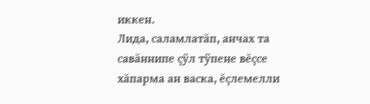иккен.
Лида, саламлатăп, анчах та савăннипе çÿл тÿпене вĕçсе хăпарма ан васка, ĕçлемелли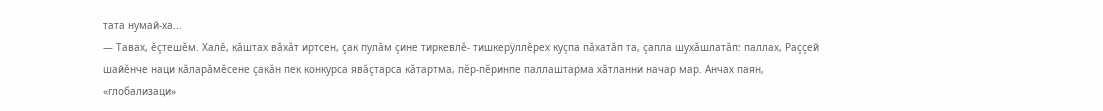тата нумай-ха...
— Тавах, ĕçтешĕм. Халĕ, кăштах вăхăт иртсен, çак пулăм çине тиркевлĕ- тишкерÿллĕрех куçпа пăхатăп та, çапла шухăшлатăп: паллах, Раççей шайĕнче наци кăларăмĕсене çакăн пек конкурса явăçтарса кăтартма, пĕр-пĕринпе паллаштарма хăтланни начар мар. Анчах паян, «глобализаци»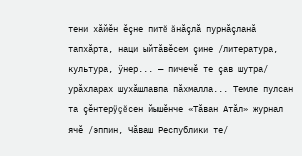тени хăйĕн ĕçне питĕ ăнăçлă пурнăçланă тапхăрта, наци ыйтăвĕсем çине /литература, культура, ÿнер... — пичечĕ те çав шутра/ урăхларах шухăшлавпа пăхмалла... Темле пулсан та çĕнтерÿçĕсен йышĕнче «Тăван Атăл» журнал ячĕ /эппин, Чăваш Республики те/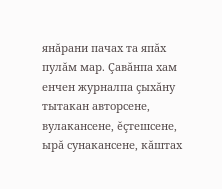янăрани пачах та япăх пулăм мар. Çавăнпа хам енчен журналпа çыхăну тытакан авторсене, вулакансене, ĕçтешсене, ырă сунакансене, кăштах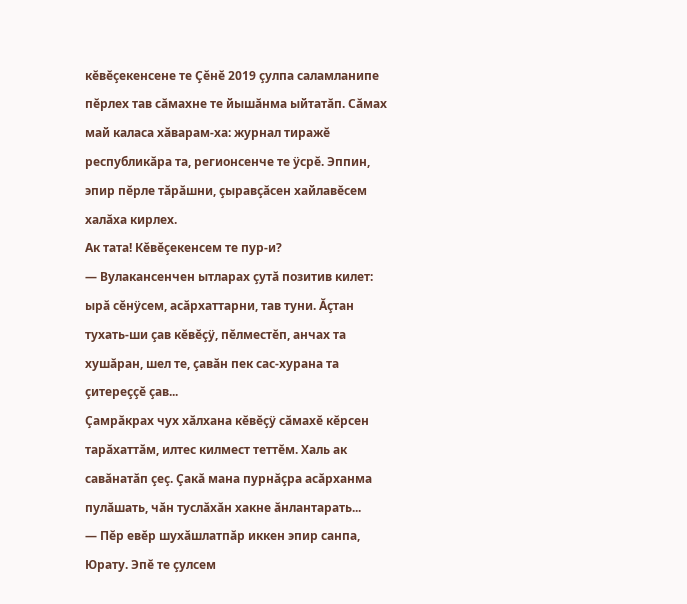кĕвĕçекенсене те Çĕнĕ 2019 çулпа саламланипе пĕрлех тав сăмахне те йышăнма ыйтатăп. Сăмах май каласа хăварам-ха: журнал тиражĕ республикăра та, регионсенче те ÿсрĕ. Эппин, эпир пĕрле тăрăшни, çыравçăсен хайлавĕсем халăха кирлех.
Ак тата! Кĕвĕçекенсем те пур-и?
— Вулакансенчен ытларах çутă позитив килет: ырă сĕнÿсем, асăрхаттарни, тав туни. Ăçтан тухать-ши çав кĕвĕçÿ, пĕлместĕп, анчах та хушăран, шел те, çавăн пек сас-хурана та çитереççĕ çав...
Çамрăкрах чух хăлхана кĕвĕçÿ сăмахĕ кĕрсен тарăхаттăм, илтес килмест теттĕм. Халь ак савăнатăп çеç. Çакă мана пурнăçра асăрханма пулăшать, чăн туслăхăн хакне ăнлантарать...
— Пĕр евĕр шухăшлатпăр иккен эпир санпа, Юрату. Эпĕ те çулсем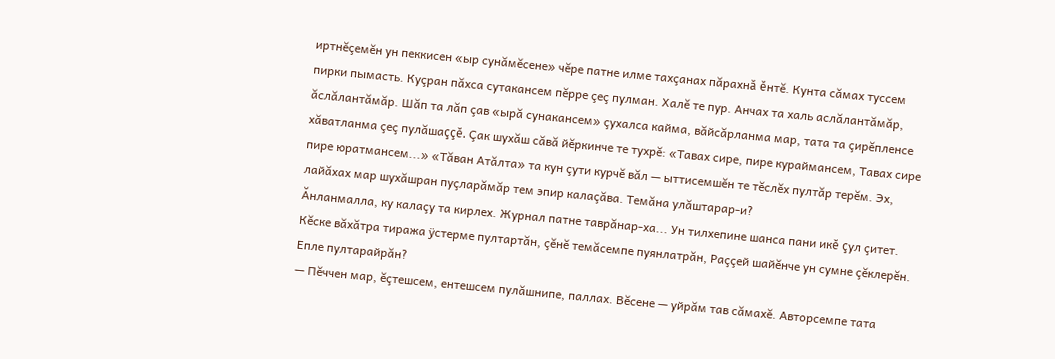иртнĕçемĕн ун пеккисен «ыр сунăмĕсене» чĕре патне илме тахçанах пăрахнă ĕнтĕ. Кунта сăмах туссем пирки пымасть. Куçран пăхса сутакансем пĕрре çеç пулман. Халĕ те пур. Анчах та халь аслăлантăмăр, ăслăлантăмăр. Шăп та лăп çав «ырă сунакансем» çухалса кайма, вăйсăрланма мар, тата та çирĕпленсе хăватланма çеç пулăшаççĕ. Çак шухăш сăвă йĕркинче те тухрĕ: «Тавах сире, пире кураймансем, Тавах сире пире юратмансем...» «Тăван Атăлта» та кун çути курчĕ вăл — ыттисемшĕн те тĕслĕх пултăр терĕм. Эх, лайăхах мар шухăшран пуçларăмăр тем эпир калаçăва. Темăна улăштарар-и?
Ăнланмалла, ку калаçу та кирлех. Журнал патне таврăнар-ха... Ун тилхепине шанса пани икĕ çул çитет. Кĕске вăхăтра тиража ÿстерме пултартăн, çĕнĕ темăсемпе пуянлатрăн, Раççей шайĕнче ун сумне çĕклерĕн. Епле пултарайрăн?
— Пĕччен мар, ĕçтешсем, ентешсем пулăшнипе, паллах. Вĕсене — уйрăм тав сăмахĕ. Авторсемпе тата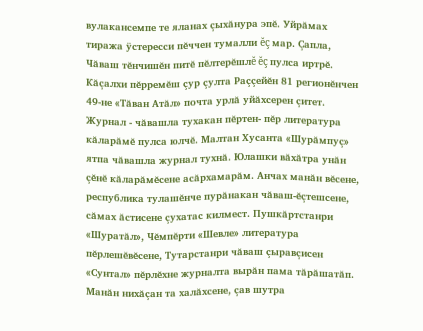вулакансемпе те яланах çыхăнура эпĕ. Уйрăмах тиража ÿстересси пĕччен тумалли ĕç мар. Çапла, Чăваш тĕнчишĕн питĕ пĕлтерĕшлĕ ĕç пулса иртрĕ. Кăçалхи пĕрремĕш çур çулта Раççейĕн 81 регионĕнчен 49-не «Тăван Атăл» почта урлă уйăхсерен çитет. Журнал - чăвашла тухакан пĕртен- пĕр литература кăларăмĕ пулса юлчĕ. Малтан Хусанта «Шурăмпуç» ятпа чăвашла журнал тухнă. Юлашки вăхăтра унăн çĕнĕ кăларăмĕсене асăрхамарăм. Анчах манăн вĕсене, республика тулашĕнче пурăнакан чăваш-ĕçтешсене, сăмах ăстисене çухатас килмест. Пушкăртстанри «Шуратăл», Чĕмпĕрти «Шевле» литература пĕрлешĕвĕсене, Тутарстанри чăваш çыравçисен «Сунтал» пĕрлĕхне журналта вырăн пама тăрăшатăп. Манăн нихăçан та халăхсене, çав шутра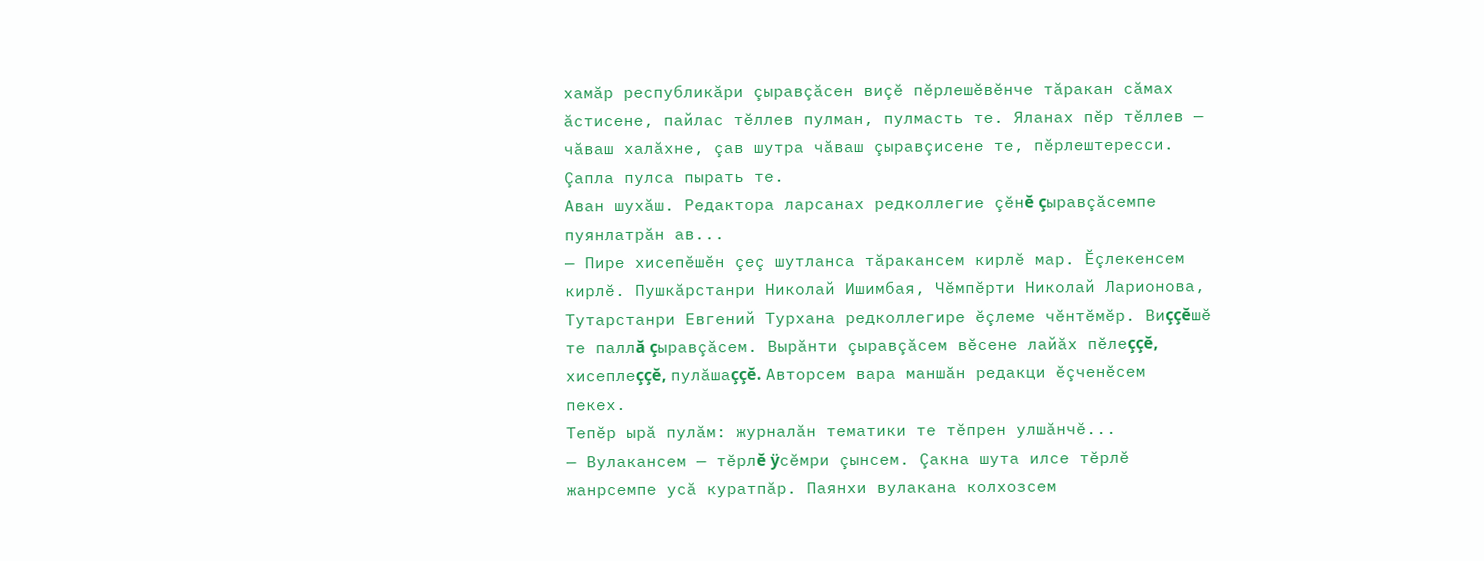хамăр республикăри çыравçăсен виçĕ пĕрлешĕвĕнче тăракан сăмах ăстисене, пайлас тĕллев пулман, пулмасть те. Яланах пĕр тĕллев — чăваш халăхне, çав шутра чăваш çыравçисене те, пĕрлештересси. Çапла пулса пырать те.
Аван шухăш. Редактора ларсанах редколлегие çĕнĕ çыравçăсемпе пуянлатрăн ав...
— Пире хисепĕшĕн çеç шутланса тăракансем кирлĕ мар. Ĕçлекенсем кирлĕ. Пушкăрстанри Николай Ишимбая, Чĕмпĕрти Николай Ларионова, Тутарстанри Евгений Турхана редколлегире ĕçлеме чĕнтĕмĕр. Виççĕшĕ те паллă çыравçăсем. Вырăнти çыравçăсем вĕсене лайăх пĕлеççĕ, хисеплеççĕ, пулăшаççĕ. Авторсем вара маншăн редакци ĕçченĕсем пекех.
Тепĕр ырă пулăм: журналăн тематики те тĕпрен улшăнчĕ...
— Вулакансем — тĕрлĕ ÿсĕмри çынсем. Çакна шута илсе тĕрлĕ жанрсемпе усă куратпăр. Паянхи вулакана колхозсем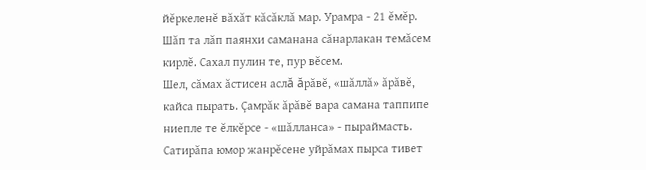йĕркеленĕ вăхăт кăсăклă мар. Урамра - 21 ĕмĕр. Шăп та лăп паянхи саманана сăнарлакан темăсем кирлĕ. Сахал пулин те, пур вĕсем.
Шел, сăмах ăстисен аслă ăрăвĕ, «шăллă» ăрăвĕ, кайса пырать. Çамрăк ăрăвĕ вара самана таппипе ниепле те ĕлкĕрсе - «шăлланса» - пыраймасть. Сатирăпа юмор жанрĕсене уйрăмах пырса тивет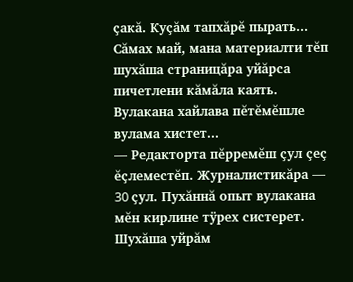çакă. Куçăм тапхăрĕ пырать...
Сăмах май, мана материалти тĕп шухăша страницăра уйăрса пичетлени кăмăла каять. Вулакана хайлава пĕтĕмĕшле вулама хистет...
— Редакторта пĕрремĕш çул çеç ĕçлеместĕп. Журналистикăра — 30 çул. Пухăннă опыт вулакана мĕн кирлине тÿрех систерет. Шухăша уйрăм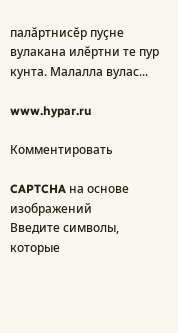палăртнисĕр пуçне вулакана илĕртни те пур кунта. Малалла вулас...

www.hypar.ru

Комментировать

CAPTCHA на основе изображений
Введите символы, которые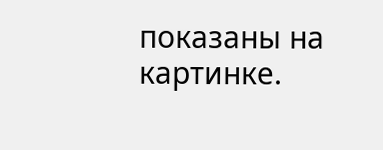показаны на картинке.